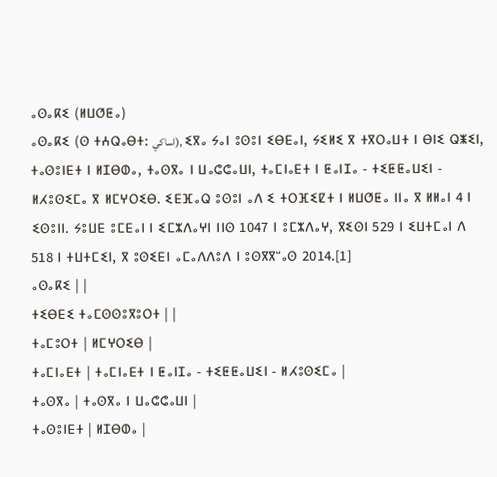ⴰⵙⴰⴽⵉ (ⵍⵡⵚⵟⴰ)
ⴰⵙⴰⴽⵉ (ⵙ ⵜⵄⵕⴰⴱⵜ: اساكي), ⵉⴳⴰ ⵢⴰⵏ ⵓⵙⵓⵏ ⵉⴱⴹⴰⵏ, ⵢⵉⵍⵉ ⴳ ⵜⴳⵔⴰⵡⵜ ⵏ ⴱⵏⵉ ⵕⵥⵉⵏ, ⵜⴰⵙⵓⵏⴹⵜ ⵏ ⵍⵊⴱⵀⴰ, ⵜⴰⵙⴳⴰ ⵏ ⵡⴰⵛⵛⴰⵡⵏ, ⵜⴰⵎⵏⴰⴹⵜ ⵏ ⵟⴰⵏⵊⴰ - ⵜⵉⵟⵟⴰⵡⵉⵏ - ⵍⵃⵓⵙⵉⵎⴰ ⴳ ⵍⵎⵖⵔⵉⴱ. ⵉⴹⴼⴰⵕ ⵓⵙⵓⵏ ⴰⴷ ⵉ ⵜⵔⴼⵉⵇⵜ ⵏ ⵍⵡⵚⵟⴰ ⵏⵏⴰ ⴳ ⵍⵍⴰⵏ 4 ⵏ ⵉⵙⵓⵏⵏ. ⵢⵓⵡⴹ ⵓⵎⴹⴰⵏ ⵏ ⵉⵎⵣⴷⴰⵖⵏ ⵏⵏⵙ 1047 ⵏ ⵓⵎⵣⴷⴰⵖ, ⴳⵉⵙⵏ 529 ⵏ ⵉⵡⵜⵎⴰⵏ ⴷ 518 ⵏ ⵜⵡⵜⵎⵉⵏ, ⴳ ⵓⵙⵉⴹⵏ ⴰⵎⴰⴷⴷⵓⴷ ⵏ ⵓⵙⴳⴳⵯⴰⵙ 2014.[1]
ⴰⵙⴰⴽⵉ | |
ⵜⵉⴱⴹⵉ ⵜⴰⵎⵙⵙⵓⴳⵓⵔⵜ | |
ⵜⴰⵎⵓⵔⵜ | ⵍⵎⵖⵔⵉⴱ |
ⵜⴰⵎⵏⴰⴹⵜ | ⵜⴰⵎⵏⴰⴹⵜ ⵏ ⵟⴰⵏⵊⴰ - ⵜⵉⵟⵟⴰⵡⵉⵏ - ⵍⵃⵓⵙⵉⵎⴰ |
ⵜⴰⵙⴳⴰ | ⵜⴰⵙⴳⴰ ⵏ ⵡⴰⵛⵛⴰⵡⵏ |
ⵜⴰⵙⵓⵏⴹⵜ | ⵍⵊⴱⵀⴰ |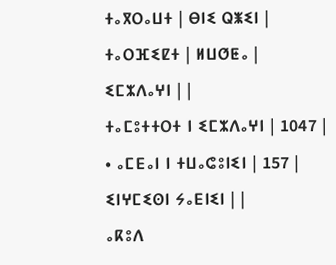ⵜⴰⴳⵔⴰⵡⵜ | ⴱⵏⵉ ⵕⵥⵉⵏ |
ⵜⴰⵔⴼⵉⵇⵜ | ⵍⵡⵚⵟⴰ |
ⵉⵎⵣⴷⴰⵖⵏ | |
ⵜⴰⵎⵓⵜⵜⵔⵜ ⵏ ⵉⵎⵣⴷⴰⵖⵏ | 1047 |
• ⴰⵎⴹⴰⵏ ⵏ ⵜⵡⴰⵛⵓⵏⵉⵏ | 157 |
ⵉⵏⵖⵎⵉⵙⵏ ⵢⴰⴹⵏⵉⵏ | |
ⴰⴽⵓⴷ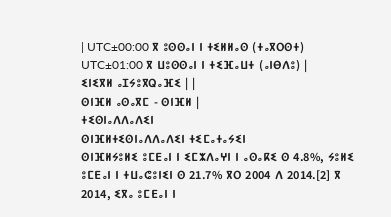| UTC±00:00 ⴳ ⵓⵙⵙⴰⵏ ⵏ ⵜⵉⵍⵍⴰⵙ (ⵜⴰⴳⵔⵙⵜ) UTC±01:00 ⴳ ⵡⵓⵙⵙⴰⵏ ⵏ ⵜⵉⴼⴰⵡⵜ (ⴰⵏⴱⴷⵓ) |
ⵉⵏⵉⴳⵍ ⴰⵊⵢⵓⴳⵕⴰⴼⵉ | |
ⵙⵏⴼⵍ ⴰⵙⴰⴳⵎ - ⵙⵏⴼⵍ |
ⵜⵉⵙⵏⴰⴷⴷⴰⴷⵉⵏ
ⵙⵏⴼⵍⵜⵉⵙⵏⴰⴷⴷⴰⴷⵉⵏ ⵜⵉⵎⴰⵜⴰⵢⵉⵏ
ⵙⵏⴼⵍⵢⵓⵍⵉ ⵓⵎⴹⴰⵏ ⵏ ⵉⵎⵣⴷⴰⵖⵏ ⵏ ⴰⵙⴰⴽⵉ ⵙ 4.8%, ⵢⵓⵍⵉ ⵓⵎⴹⴰⵏ ⵏ ⵜⵡⴰⵛⵓⵏⵉⵏ ⵙ 21.7% ⴳⵔ 2004 ⴷ 2014.[2] ⴳ 2014, ⵉⴳⴰ ⵓⵎⴹⴰⵏ ⵏ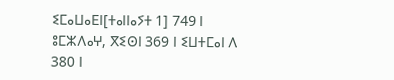ⵉⵎⴰⵡⴰⴹⵏ[ⵜⴰⵏⵏⴰⵢⵜ 1] 749 ⵏ ⵓⵎⵣⴷⴰⵖ, ⴳⵉⵙⵏ 369 ⵏ ⵉⵡⵜⵎⴰⵏ ⴷ 380 ⵏ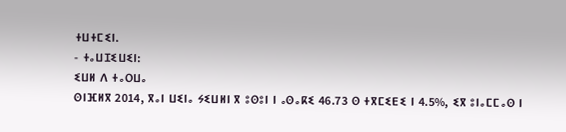ⵜⵡⵜⵎⵉⵏ.
- ⵜⴰⵡⵊⵉⵡⵉⵏ:
ⵉⵡⵍ ⴷ ⵜⴰⵔⵡⴰ
ⵙⵏⴼⵍⴳ 2014, ⴳⴰⵏ ⵡⵉⵏⴰ ⵢⵉⵡⵍⵏ ⴳ ⵓⵙⵓⵏ ⵏ ⴰⵙⴰⴽⵉ 46.73 ⵙ ⵜⴳⵎⵉⴹⵉ ⵏ 4.5%, ⵉⴳ ⵓⵏⴰⵎⵎⴰⵙ ⵏ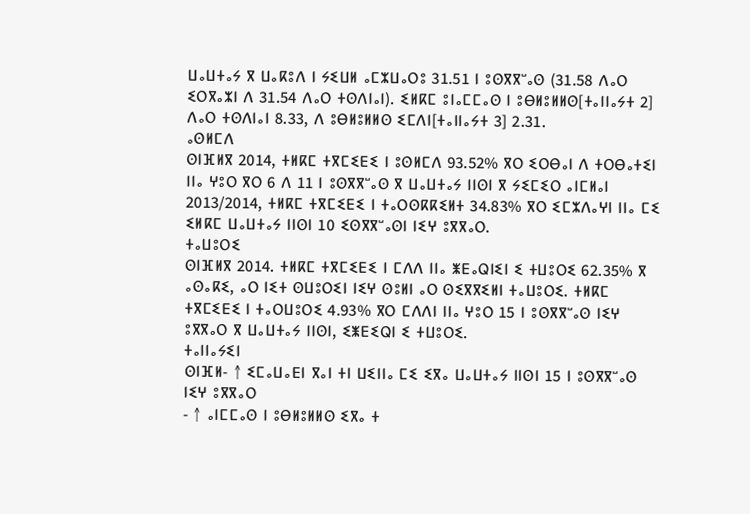ⵡⴰⵡⵜⴰⵢ ⴳ ⵡⴰⴽⵓⴷ ⵏ ⵢⵉⵡⵍ ⴰⵎⵣⵡⴰⵔⵓ 31.51 ⵏ ⵓⵙⴳⴳⵯⴰⵙ (31.58 ⴷⴰⵔ ⵉⵔⴳⴰⵣⵏ ⴷ 31.54 ⴷⴰⵔ ⵜⵙⴷⵏⴰⵏ). ⵉⵍⴽⵎ ⵓⵏⴰⵎⵎⴰⵙ ⵏ ⵓⴱⵍⵓⵍⵍⵙ[ⵜⴰⵏⵏⴰⵢⵜ 2] ⴷⴰⵔ ⵜⵙⴷⵏⴰⵏ 8.33, ⴷ ⵓⴱⵍⵓⵍⵍⵙ ⵉⵎⴷⵏ[ⵜⴰⵏⵏⴰⵢⵜ 3] 2.31.
ⴰⵙⵍⵎⴷ
ⵙⵏⴼⵍⴳ 2014, ⵜⵍⴽⵎ ⵜⴳⵎⵉⴹⵉ ⵏ ⵓⵙⵍⵎⴷ 93.52% ⴳⵔ ⵉⵔⴱⴰⵏ ⴷ ⵜⵔⴱⴰⵜⵉⵏ ⵏⵏⴰ ⵖⵓⵔ ⴳⵔ 6 ⴷ 11 ⵏ ⵓⵙⴳⴳⵯⴰⵙ ⴳ ⵡⴰⵡⵜⴰⵢ ⵏⵏⵙⵏ ⴳ ⵢⵉⵎⵉⵔ ⴰⵏⵎⵍⴰⵏ 2013/2014, ⵜⵍⴽⵎ ⵜⴳⵎⵉⴹⵉ ⵏ ⵜⴰⵔⵙⴽⴽⵉⵍⵜ 34.83% ⴳⵔ ⵉⵎⵣⴷⴰⵖⵏ ⵏⵏⴰ ⵎⵉ ⵉⵍⴽⵎ ⵡⴰⵡⵜⴰⵢ ⵏⵏⵙⵏ 10 ⵉⵙⴳⴳⵯⴰⵙⵏ ⵏⵉⵖ ⵓⴳⴳⴰⵔ.
ⵜⴰⵡⵓⵔⵉ
ⵙⵏⴼⵍⴳ 2014. ⵜⵍⴽⵎ ⵜⴳⵎⵉⴹⵉ ⵏ ⵎⴷⴷ ⵏⵏⴰ ⵥⴹⴰⵕⵏⵉⵏ ⵉ ⵜⵡⵓⵔⵉ 62.35% ⴳ ⴰⵙⴰⴽⵉ, ⴰⵔ ⵏⵉⵜ ⵙⵡⵓⵔⵉⵏ ⵏⵉⵖ ⵙⵓⵍⵏ ⴰⵔ ⵙⵉⴳⴳⵉⵍⵏ ⵜⴰⵡⵓⵔⵉ. ⵜⵍⴽⵎ ⵜⴳⵎⵉⴹⵉ ⵏ ⵜⴰⵔⵡⵓⵔⵉ 4.93% ⴳⵔ ⵎⴷⴷⵏ ⵏⵏⴰ ⵖⵓⵔ 15 ⵏ ⵓⵙⴳⴳⵯⴰⵙ ⵏⵉⵖ ⵓⴳⴳⴰⵔ ⴳ ⵡⴰⵡⵜⴰⵢ ⵏⵏⵙⵏ, ⵉⵥⴹⵉⵕⵏ ⵉ ⵜⵡⵓⵔⵉ.
ⵜⴰⵏⵏⴰⵢⵉⵏ
ⵙⵏⴼⵍ- ↑ ⵉⵎⴰⵡⴰⴹⵏ ⴳⴰⵏ ⵜⵏ ⵡⵉⵏⵏⴰ ⵎⵉ ⵉⴳⴰ ⵡⴰⵡⵜⴰⵢ ⵏⵏⵙⵏ 15 ⵏ ⵓⵙⴳⴳⵯⴰⵙ ⵏⵉⵖ ⵓⴳⴳⴰⵔ
- ↑ ⴰⵏⵎⵎⴰⵙ ⵏ ⵓⴱⵍⵓⵍⵍⵙ ⵉⴳⴰ ⵜ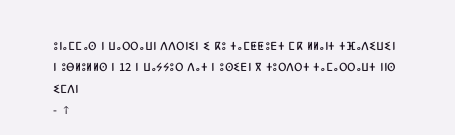ⵓⵏⴰⵎⵎⴰⵙ ⵏ ⵡⴰⵔⵔⴰⵡⵏ ⴷⴷⵔⵏⵉⵏ ⵉ ⴽⵓ ⵜⴰⵎⵟⵟⵓⴹⵜ ⵎⴽ ⵍⵍⴰⵏⵜ ⵜⴼⴰⴷⵉⵡⵉⵏ ⵏ ⵓⴱⵍⵓⵍⵍⵙ ⵏ 12 ⵏ ⵡⴰⵢⵢⵓⵔ ⴷⴰⵜ ⵏ ⵓⵙⵉⴹⵏ ⴳ ⵜⵓⵔⴷⵔⵜ ⵜⴰⵎⴰⵔⵔⴰⵡⵜ ⵏⵏⵙ ⵉⵎⴷⵏ
- ↑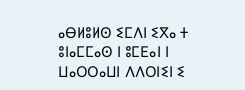ⴰⴱⵍⵓⵍⵙ ⵉⵎⴷⵏ ⵉⴳⴰ ⵜ ⵓⵏⴰⵎⵎⴰⵙ ⵏ ⵓⵎⴹⴰⵏ ⵏ ⵡⴰⵔⵔⴰⵡⵏ ⴷⴷⵔⵏⵉⵏ ⵉ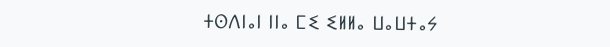ⵜⵙⴷⵏⴰⵏ ⵏⵏⴰ ⵎⵉ ⵉⵍⵍⴰ ⵡⴰⵡⵜⴰⵢ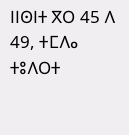ⵏⵏⵙⵏⵜ ⴳⵔ 45 ⴷ 49, ⵜⵎⴷⴰ ⵜⵓⴷⵔⵜ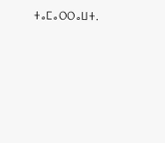ⵜⴰⵎⴰⵔⵔⴰⵡⵜ.